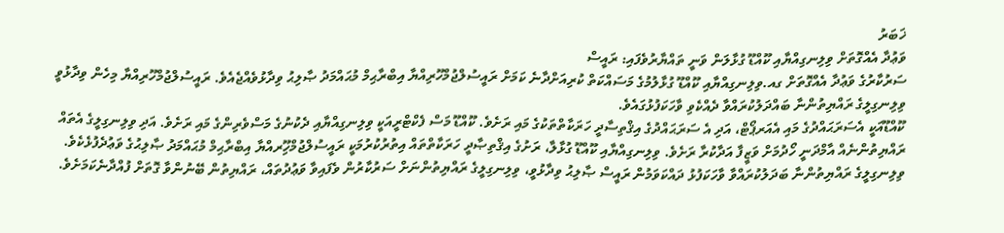ޚަބަރު
ވަޢުދާ އެއްގޮތަށް ވިލިނގިއްޔާއި ކޫއްޑޫ ގުޅާލަން ވަނީ ތައްޔާރުވެފައި: ރައީސް
ސަރުކާރުގެ ވަޢުދާ އެއްގޮތަށް ގއ.ވިލިނގިއްޔާއި ކޫއްޑޫ ގުޅާލުމުގެ މަސައްކަތް ކުރިއަށްދާނެ ކަމަށް ރައީސުލްޖުމްހޫރިއްޔާ އިބްރާޙިމް މުޙައްމަދު ޞާލިޙު ވިދާޅުވެއްޖެއެވެ. ރައީސުލްޖުމްހޫރިއްޔާ މިހެން ވިދާޅުވީ ވިލިނގިލީގެ ރައްޔިތުންނާ ބައްދަލުކުރައްވާ ދެއްކެވި ވާހަކަފުޅުގައެވެ.
ކޫއްޑޫއަކީ އެސަރަޙައްދުގެ މައި އެއަރޕޯޓް، އަދި އެ ސަރަޙައްދުގެ އިޤްތިސާދީ ހަރަކާތްތަކުގެ މައި ރަށެވެ. ކޫއްޑޫ މަސް ފެކްޓްރީއަކީ ވިލިނގިއްޔާއި ދެކުނުގެ މަސްވެރިންގެ މައި ރަށެވެ. އަދި ވިލިނގިލީގެ އެތައް ރައްޔިތުންނެއް އާމްދަނީ ހޯދުމަށް ވަޒީފާ އަދާކުރާ ރަށެވެ. ވިލިނގިއްޔާއި ކޫއްޑޫ ގުޅާލާ، ރަށުގެ އިޤްތިޞާދީ ހަރަކާތްތައް އިތުރުކުރުމަކީ ރައީސުލްޖުމްހޫިރއްޔާ އިބްރާޙިމް މުޙައްމަދު ޞާލިޙުގެ ވަޢުދެފުޅެކެވެ.
ވިލިނގިލީގެ ރައްޔިތުންނާ ބަދަލުކުރައްވާ ވާހަކަފުޅު ދައްކަވަމުން ރައީސް ޞާލިޙު ވިދާޅުވީ، ވިލިނގިލީގެ ރައްޔިތުންނަށް ސަރުކާރުން ވެފައިވާ ވަޢުދުތައް، ރައްޔިތުން ބޭނުންވާ ގޮތަށް ފުއްދާނެކަމަށެވެ.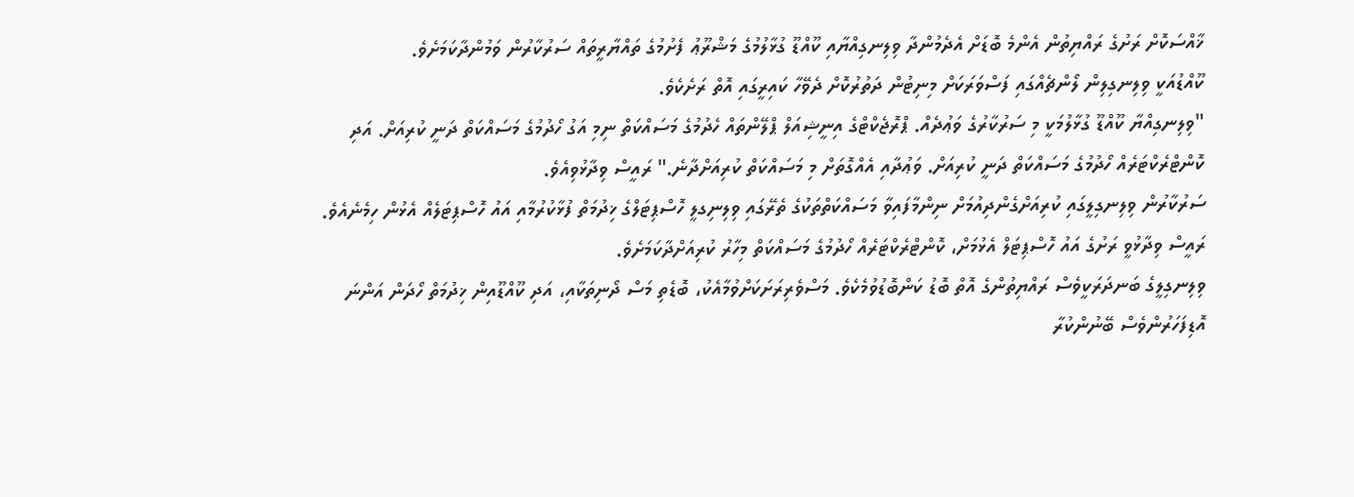ޚާއްސަކޮށް ރަށުގެ ރައްޔިތުން އެންމެ ބޮޑަށް އެދެމުންދާ ވިލިނގިއްޔާއި ކޫއްޑޫ ގުޅާލުމުގެ މަޝްރޫޢު ފެށުމުގެ ތައްޔާރީތައް ސަރުކާރުން ވަމުންދާކަމަށެވެ.
ކޫއްޑުއަކީ ވިލިނގިލިން ލޯންޗެއްގައި ފަސްވަރަކަށް މިނިޓުން ދަތުރުކޮށް ދެވޭހާ ކައިރީގައި އޮތް ރަށެކެވެ.
"ވިލިނގިއްޔާ ކޫއްޑޫ ގުޅާލުމަކީ މި ސަރުކާރުގެ ވަޢުދެއް. ޕްރޮޖެކްޓްގެ އިނީޝިއަލް ޕްލޭންތައް ހެދުމުގެ މަސައްކަތް ނިމި އަގު ހޯދުމުގެ މަސައްކަތް ދަނީ ކުރިއަށް. އަދި ކޮންޓްރެކްޓަރެއް ހޯދުމުގެ މަސައްކަތް ދަނީ ކުރިއަށް. ވަޢުދާއި އެއްގޮތަށް މި މަސައްކަތް ކުރިއަށްދާނެ." ރައީސް ވިދާޅުވިއެވެ.
ސަރުކާރުން ވިލިނގިލީގައި ކުރިއަށްގެންދިއުމަށް ނިންމާފައިވާ މަސައްކަތްތަކުގެ ތެރޭގައި ވިލިނިގލީ ހޮސްޕިޓަލްގެ ޚިދުމަތް ފުޅާކުރުމާއި އައު ހޮސްޕިޓަލެއް އެޅުން ހިމެނެއެވެ. ރައީސް ވިދާޅުވީ ރަށުގެ އައު ހޮސްޕިޓަލް އެޅުމަށް، ކޮންޓްރެކްޓަރެއް ހޯދުމުގެ މަސައްކަތް މިހާރު ކުރިއަށްދާކަމަށެވެ.
ވިލިނގިލީގެ ބަނދަރަކީވެސް ރައްޔިތުންގެ އޮތް ބޮޑު ކަންބޮޑުވުމެކެވެ. މަސްވެރިރަށަކަށްވުމާއެކު، ބޮޑެތި މަސް ދޯނިތަކާއި، އަދި ކޫއްޑޫއިން ޚިދުމަތް ހޯދަން އަންނަ އޮޑިފަހަރުންވެސް ބޭނުންކުރާ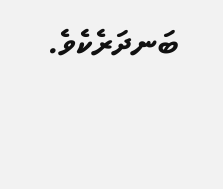ބަނދަރެކެވެ.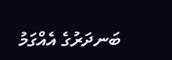ބަނދަރުގެ އެއްގަމު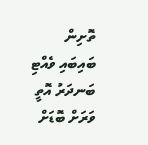ތޮށިން ބައިބައި ވެއްޓި ބަނދަރު އޮތީ ވަރަށް ބޮޑަށް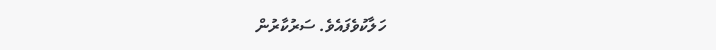ހަލާކުވެފައެވެ. ސަރުކާރުން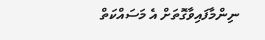ނިންމާފައިވާގޮތަށް އެ މަސައްކަތް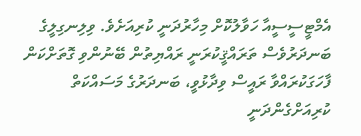އެމްޓީސީސީއާ ހަވާލުކޮށް މިހާރުދަނީ ކުރިއަށެވެ. ވިލިނގިލީގެ ބަނދަރުވެސް ތަރައްޤީކުރަނީ ރައްޔިތުން ބޭނުންވި ގޮތަށްކަން ފާހަގަކުރައްވާ ރައީސް ވިދާޅުވީ، ބަނދަރުގެ މަސައްކަތް ކުރިއަށްގެންދަނީ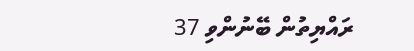ރައްޔިތުން ބޭނުންވި 37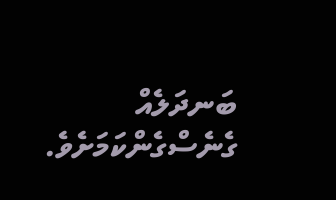ބަނދަލެއް ގެނެސްގެންކަމަށެވެ.